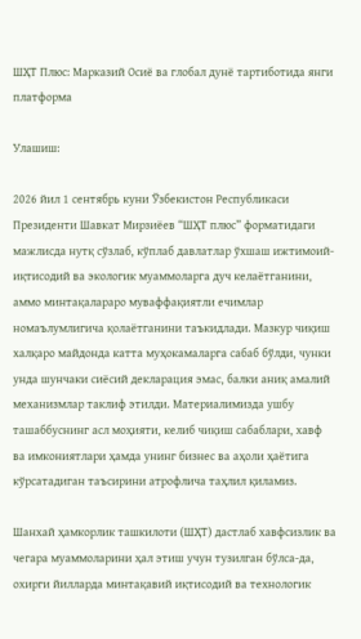ШҲТ Плюс: Марказий Осиё ва глобал дунё тартиботида янги платформа

Улашиш:

2026 йил 1 сентябрь куни Ўзбекистон Республикаси Президенти Шавкат Мирзиёев “ШҲТ плюс” форматидаги мажлисда нутқ сўзлаб, кўплаб давлатлар ўхшаш ижтимоий-иқтисодий ва экологик муаммоларга дуч келаётганини, аммо минтақалараро муваффақиятли ечимлар номаълумлигича қолаётганини таъкидлади. Мазкур чиқиш халқаро майдонда катта муҳокамаларга сабаб бўлди, чунки унда шунчаки сиёсий декларация эмас, балки аниқ амалий механизмлар таклиф этилди. Материалимизда ушбу ташаббуснинг асл моҳияти, келиб чиқиш сабаблари, хавф ва имкониятлари ҳамда унинг бизнес ва аҳоли ҳаётига кўрсатадиган таъсирини атрофлича таҳлил қиламиз.

Шанхай ҳамкорлик ташкилоти (ШҲТ) дастлаб хавфсизлик ва чегара муаммоларини ҳал этиш учун тузилган бўлса-да, охирги йилларда минтақавий иқтисодий ва технологик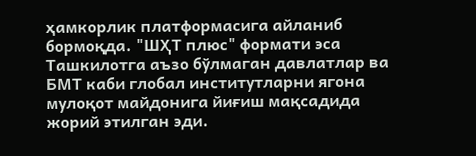ҳамкорлик платформасига айланиб бормоқда. "ШҲТ плюс" формати эса Ташкилотга аъзо бўлмаган давлатлар ва БМТ каби глобал институтларни ягона мулоқот майдонига йиғиш мақсадида жорий этилган эди.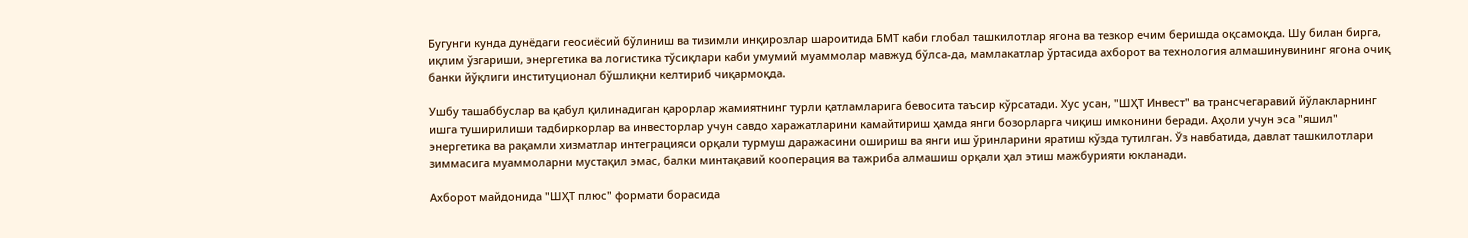Бугунги кунда дунёдаги геосиёсий бўлиниш ва тизимли инқирозлар шароитида БМТ каби глобал ташкилотлар ягона ва тезкор ечим беришда оқсамоқда. Шу билан бирга, иқлим ўзгариши, энергетика ва логистика тўсиқлари каби умумий муаммолар мавжуд бўлса-да, мамлакатлар ўртасида ахборот ва технология алмашинувининг ягона очиқ банки йўқлиги институционал бўшлиқни келтириб чиқармоқда.

Ушбу ташаббуслар ва қабул қилинадиган қарорлар жамиятнинг турли қатламларига бевосита таъсир кўрсатади. Хус усан, "ШҲТ Инвест" ва трансчегаравий йўлакларнинг ишга туширилиши тадбиркорлар ва инвесторлар учун савдо харажатларини камайтириш ҳамда янги бозорларга чиқиш имконини беради. Аҳоли учун эса "яшил" энергетика ва рақамли хизматлар интеграцияси орқали турмуш даражасини ошириш ва янги иш ўринларини яратиш кўзда тутилган. Ўз навбатида, давлат ташкилотлари зиммасига муаммоларни мустақил эмас, балки минтақавий кооперация ва тажриба алмашиш орқали ҳал этиш мажбурияти юкланади.

Ахборот майдонида "ШҲТ плюс" формати борасида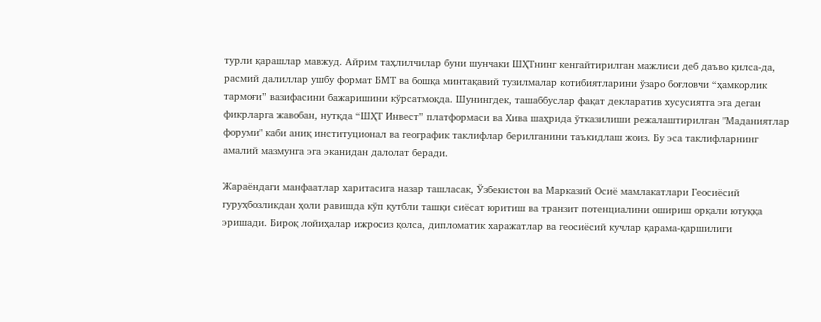турли қарашлар мавжуд. Айрим таҳлилчилар буни шунчаки ШҲТнинг кенгайтирилган мажлиси деб даъво қилса-да, расмий далиллар ушбу формат БМТ ва бошқа минтақавий тузилмалар котибиятларини ўзаро боғловчи “ҳамкорлик тармоғи” вазифасини бажаришини кўрсатмоқда. Шунингдек, ташаббуслар фақат декларатив хусусиятга эга деган фикрларга жавобан, нутқда “ШҲТ Инвест” платформаси ва Хива шаҳрида ўтказилиши режалаштирилган "Маданиятлар форуми" каби аниқ институционал ва географик таклифлар берилганини таъкидлаш жоиз. Бу эса таклифларнинг амалий мазмунга эга эканидан далолат беради.

Жараёндаги манфаатлар харитасига назар ташласак, Ўзбекистон ва Марказий Осиё мамлакатлари Геосиёсий гуруҳбозликдан ҳоли равишда кўп қутбли ташқи сиёсат юритиш ва транзит потенциалини ошириш орқали ютуққа эришади. Бироқ лойиҳалар ижросиз қолса, дипломатик харажатлар ва геосиёсий кучлар қарама-қаршилиги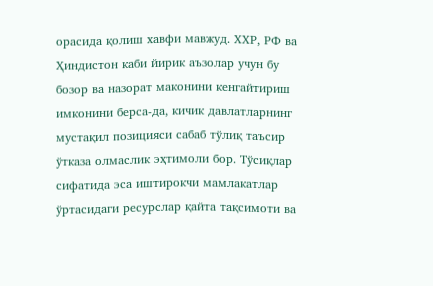орасида қолиш хавфи мавжуд. ХХР, РФ ва Ҳиндистон каби йирик аъзолар учун бу бозор ва назорат маконини кенгайтириш имконини берса-да, кичик давлатларнинг мустақил позицияси сабаб тўлиқ таъсир ўтказа олмаслик эҳтимоли бор. Тўсиқлар сифатида эса иштирокчи мамлакатлар ўртасидаги ресурслар қайта тақсимоти ва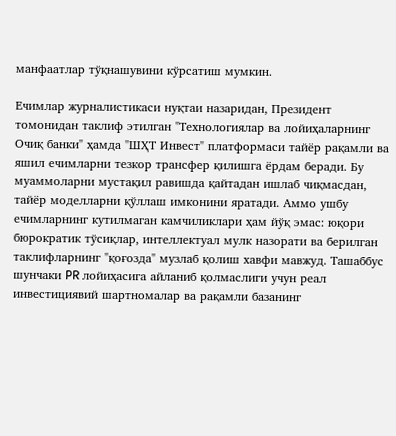манфаатлар тўқнашувини кўрсатиш мумкин.

Ечимлар журналистикаси нуқтаи назаридан, Президент томонидан таклиф этилган "Технологиялар ва лойиҳаларнинг Очиқ банки" ҳамда "ШҲТ Инвест" платформаси тайёр рақамли ва яшил ечимларни тезкор трансфер қилишга ёрдам беради. Бу муаммоларни мустақил равишда қайтадан ишлаб чиқмасдан, тайёр моделларни қўллаш имконини яратади. Аммо ушбу ечимларнинг кутилмаган камчиликлари ҳам йўқ эмас: юқори бюрократик тўсиқлар, интеллектуал мулк назорати ва берилган таклифларнинг "қоғозда" музлаб қолиш хавфи мавжуд. Ташаббус шунчаки PR лойиҳасига айланиб қолмаслиги учун реал инвестициявий шартномалар ва рақамли базанинг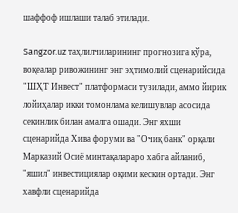шаффоф ишлаши талаб этилади.

Sangzor.uz таҳлилчиларининг прогнозига кўра, воқеалар ривожининг энг эҳтимолий сценарийсида "ШҲТ Инвест" платформаси тузилади, аммо йирик лойиҳалар икки томонлама келишувлар асосида секинлик билан амалга ошади. Энг яхши сценарийда Хива форуми ва "Очиқ банк" орқали Марказий Осиё минтақалараро хабга айланиб, "яшил" инвестициялар оқими кескин ортади. Энг хавфли сценарийда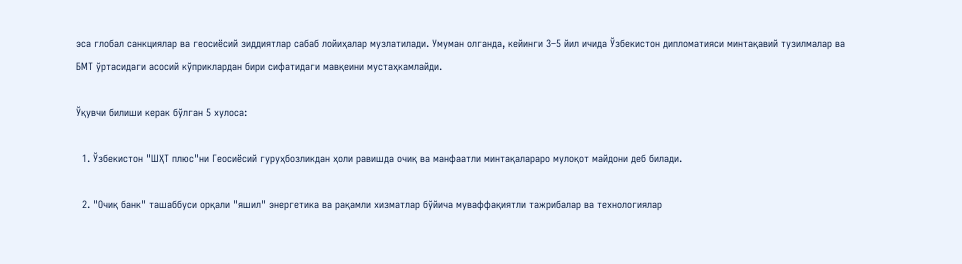эса глобал санкциялар ва геосиёсий зиддиятлар сабаб лойиҳалар музлатилади. Умуман олганда, кейинги 3–5 йил ичида Ўзбекистон дипломатияси минтақавий тузилмалар ва БМТ ўртасидаги асосий кўприклардан бири сифатидаги мавқеини мустаҳкамлайди.

Ўқувчи билиши керак бўлган 5 хулоса:

  1. Ўзбекистон "ШҲТ плюс"ни Геосиёсий гуруҳбозликдан ҳоли равишда очиқ ва манфаатли минтақалараро мулоқот майдони деб билади.

  2. "Очиқ банк" ташаббуси орқали "яшил" энергетика ва рақамли хизматлар бўйича муваффақиятли тажрибалар ва технологиялар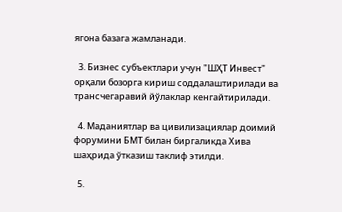ягона базага жамланади.

  3. Бизнес субъектлари учун "ШҲТ Инвест" орқали бозорга кириш соддалаштирилади ва трансчегаравий йўлаклар кенгайтирилади.

  4. Маданиятлар ва цивилизациялар доимий форумини БМТ билан биргаликда Хива шаҳрида ўтказиш таклиф этилди.

  5.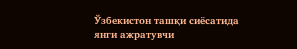Ўзбекистон ташқи сиёсатида янги ажратувчи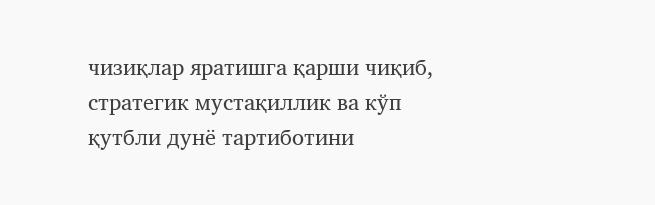чизиқлар яратишга қарши чиқиб, стратегик мустақиллик ва кўп қутбли дунё тартиботини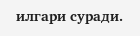илгари суради.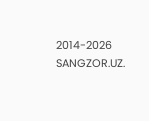2014-2026 SANGZOR.UZ.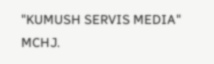"KUMUSH SERVIS MEDIA" MCHJ.